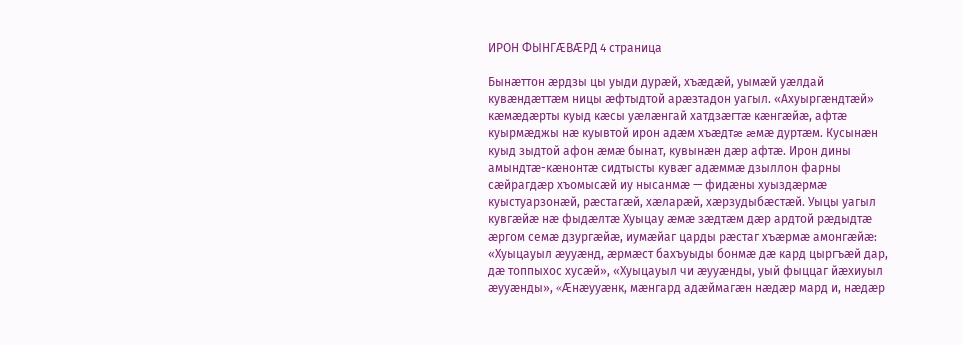ИРОН ФЫНГÆВÆРД 4 страница

Бынæттон æрдзы цы уыди дурæй, хъæдæй, уымæй уæлдай кувæндæттæм ницы æфтыдтой арæзтадон уагыл. «Ахуыргæндтæй» кæмæдæрты куыд кæсы уæлæнгай хатдзæгтæ кæнгæйæ, афтæ куырмæджы нæ куывтой ирон адæм хъæдтæ æмæ дуртæм. Кусынæн куыд зыдтой афон æмæ бынат, кувынæн дæр афтæ. Ирон дины амындтæ-кæнонтæ сидтысты кувæг адæммæ дзыллон фарны сæйрагдæр хъомысæй иу нысанмæ — фидæны хуыздæрмæ куыстуарзонæй, рæстагæй, хæларæй, хæрзудыбæстæй. Уыцы уагыл кувгæйæ нæ фыдæлтæ Хуыцау æмæ зæдтæм дæр ардтой рæдыдтæ æргом семæ дзургæйæ, иумæйаг царды рæстаг хъæрмæ амонгæйæ: «Хуыцауыл æууæнд, æрмæст бахъуыды бонмæ дæ кард цыргъæй дар, дæ топпыхос хусæй», «Хуыцауыл чи æууæнды, уый фыццаг йæхиуыл æууæнды», «Æнæууæнк, мæнгард адæймагæн нæдæр мард и, нæдæр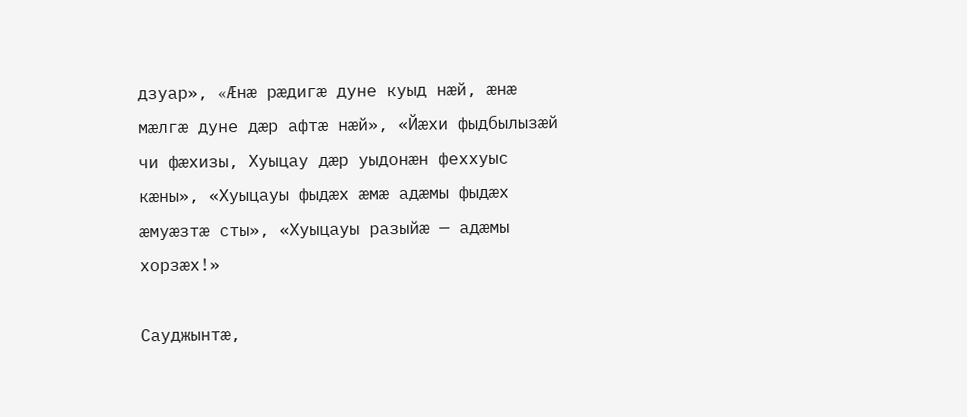дзуар», «Æнæ рæдигæ дуне куыд нæй, æнæ мæлгæ дуне дæр афтæ нæй», «Йæхи фыдбылызæй чи фæхизы, Хуыцау дæр уыдонæн феххуыс кæны», «Хуыцауы фыдæх æмæ адæмы фыдæх æмуæзтæ сты», «Хуыцауы разыйæ — адæмы хорзæх!»

Сауджынтæ,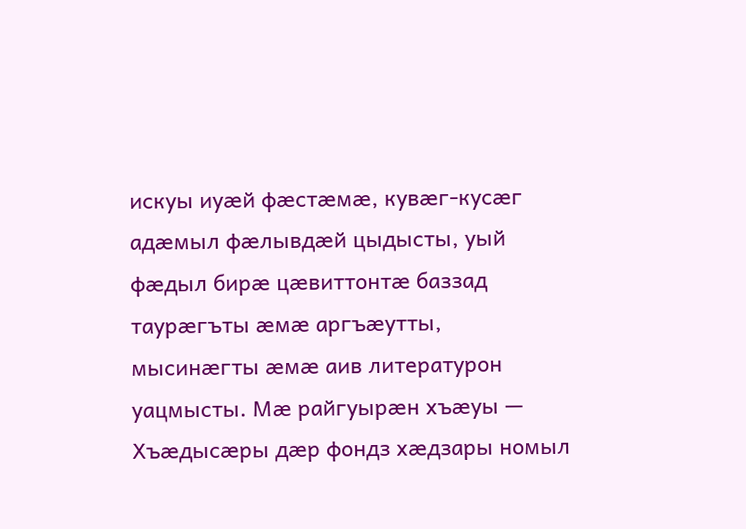искуы иуæй фæстæмæ, кувæг-кусæг адæмыл фæлывдæй цыдысты, уый фæдыл бирæ цæвиттонтæ баззад таурæгъты æмæ аргъæутты, мысинæгты æмæ аив литературон уацмысты. Мæ райгуырæн хъæуы — Хъæдысæры дæр фондз хæдзары номыл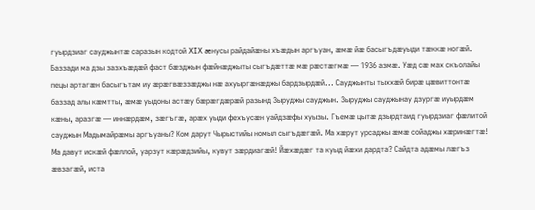гуырдзиаг сауджынтæ саразын кодтой XIX æнусы райдайæны хъæдын аргъуан, æмæ йæ басыгъдæуыди тæккæ ногæй. Баззади ма дзы зазхъæдæй фаст бæзджын фæйнæджыты сыгъдæттæ мæ рæстæгмæ — 1936 азмæ. Уæд сæ мах скъолайы пецы артагæн басыгътам иу æрæгвæззæджы нæ ахуыргæнæджы бардзырдæй... Сауджынты тыххæй бирæ цæвиттонтæ баззад алы кæмтты, æмæ уыдоны астæу бæрæгдæрæй разынд Зыруджы сауджын. Зыруджы сауджынау дзургæ иуырдæм кæны, аразгæ — иннæрдæм, зæгъгæ, арæх уыди фехъусæн уайдзæфы хуызы. Гъемæ цытæ дзырдтаид гуырдзиаг фæлитой сауджын Мадымайрæмы аргъуаны? Ком дарут Чырыстийы номыл сыгъдæгæй. Ма хæрут урсаджы æмæ сойаджы хæринæгтæ! Ма давут искæй фæллой, уарзут кæрæдзийы, кувут зæрдиагæй! Йæхæдæг та куыд йæхи дардта? Сайдта адæмы лæгъз æвзагæй, иста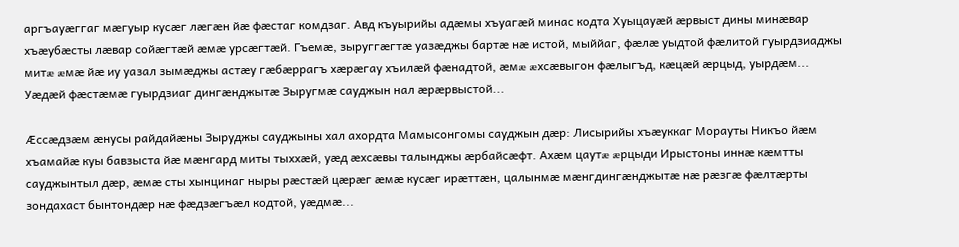аргъауæггаг мæгуыр кусæг лæгæн йæ фæстаг комдзаг. Авд къуырийы адæмы хъуагæй минас кодта Хуыцауæй æрвыст дины минæвар хъæубæсты лæвар сойæгтæй æмæ урсæгтæй. Гъемæ, зыруггæгтæ уазæджы бартæ нæ истой, мыййаг, фæлæ уыдтой фæлитой гуырдзиаджы митæ æмæ йæ иу уазал зымæджы астæу гæбæррагъ хæрæгау хъилæй фæнадтой, æмæ æхсæвыгон фæлыгъд, кæцæй æрцыд, уырдæм... Уæдæй фæстæмæ гуырдзиаг дингæнджытæ Зыругмæ сауджын нал æрæрвыстой...

Æссæдзæм æнусы райдайæны Зыруджы сауджыны хал ахордта Мамысонгомы сауджын дæр: Лисырийы хъæуккаг Морауты Никъо йæм хъамайæ куы бавзыста йæ мæнгард миты тыххæй, уæд æхсæвы талынджы æрбайсæфт. Ахæм цаутæ æрцыди Ирыстоны иннæ кæмтты сауджынтыл дæр, æмæ сты хынцинаг ныры рæстæй цæрæг æмæ кусæг ирæттæн, цалынмæ мæнгдингæнджытæ нæ рæзгæ фæлтæрты зондахаст бынтондæр нæ фæдзæгъæл кодтой, уæдмæ...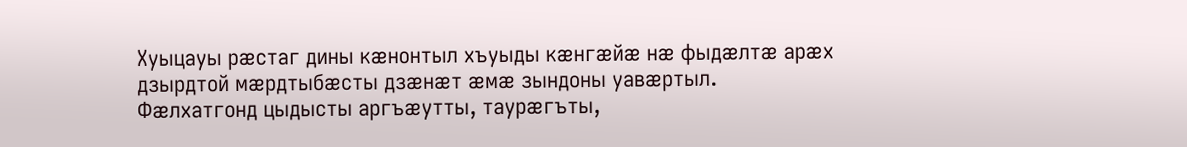Хуыцауы рæстаг дины кæнонтыл хъуыды кæнгæйæ нæ фыдæлтæ арæх дзырдтой мæрдтыбæсты дзæнæт æмæ зындоны уавæртыл. Фæлхатгонд цыдысты аргъæутты, таурæгъты,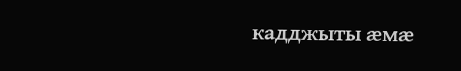кадджыты æмæ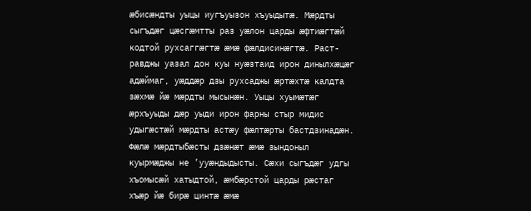æбисæндты уыцы иугъуызон хъуыдытæ. Мæрдты сыгъдæг цæсгæмтты раз уæлон царды æфтиæгтæй кодтой рухсаггæгтæ æмæ фæлдисинæгтæ. Раст-равджы уазал дон куы нуæзтаид ирон динылхæцæг адæймаг, уæддæр дзы рухсаджы æртæхтæ калдта зæхмæ йæ мæрдты мысынæн. Уыцы хуымæтæг æрхъуыды дæр уыди ирон фарны стыр мидис удыгæстæй мæрдты астæу фæлтæрты бастдзинадæн. Фæлæ мæрдтыбæсты дзæнæт æмæ зындоныл куырмæджы не ’ууæндыдысты. Сæхи сыгъдæг удгы хъомысæй хатыдтой, æмбæрстой царды рæстаг хъæр йæ бирæ цинтæ æмæ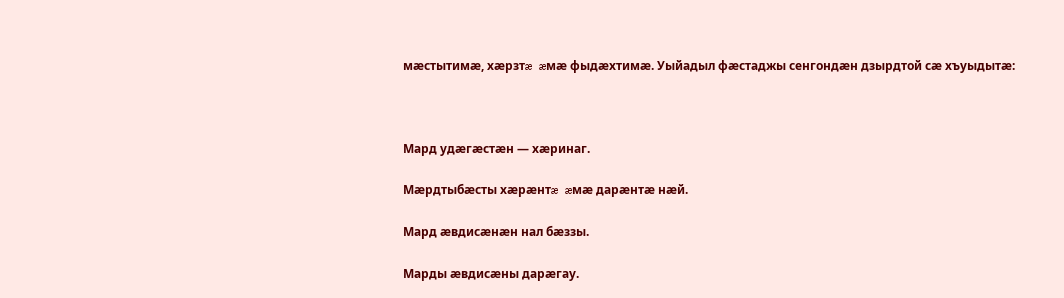мæстытимæ, хæрзтæ æмæ фыдæхтимæ. Уыйадыл фæстаджы сенгондæн дзырдтой сæ хъуыдытæ:



Мард удæгæстæн — хæринаг.

Мæрдтыбæсты хæрæнтæ æмæ дарæнтæ нæй.

Мард æвдисæнæн нал бæззы.

Марды æвдисæны дарæгау.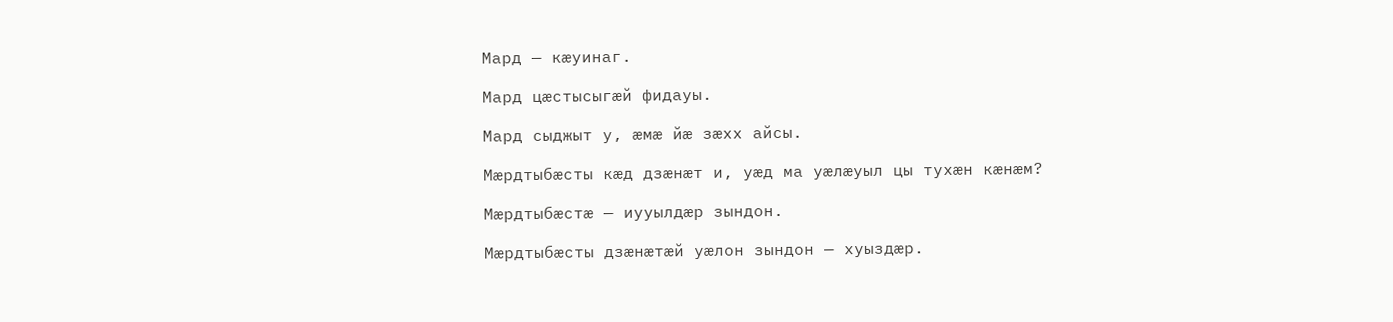Мард — кæуинаг.

Мард цæстысыгæй фидауы.

Мард сыджыт у, æмæ йæ зæхх айсы.

Мæрдтыбæсты кæд дзæнæт и, уæд ма уæлæуыл цы тухæн кæнæм?

Мæрдтыбæстæ — иууылдæр зындон.

Мæрдтыбæсты дзæнæтæй уæлон зындон — хуыздæр.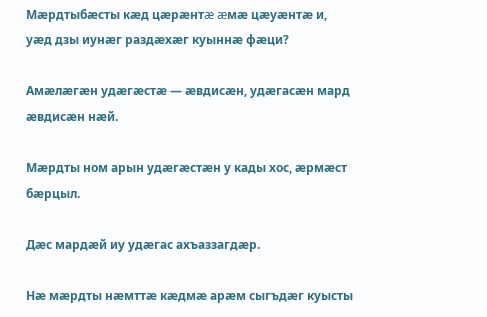Мæрдтыбæсты кæд цæрæнтæ æмæ цæуæнтæ и, уæд дзы иунæг раздæхæг куыннæ фæци?

Амæлæгæн удæгæстæ — æвдисæн, удæгасæн мард æвдисæн нæй.

Мæрдты ном арын удæгæстæн у кады хос, æрмæст бæрцыл.

Дæс мардæй иу удæгас ахъаззагдæр.

Нæ мæрдты нæмттæ кæдмæ арæм сыгъдæг куысты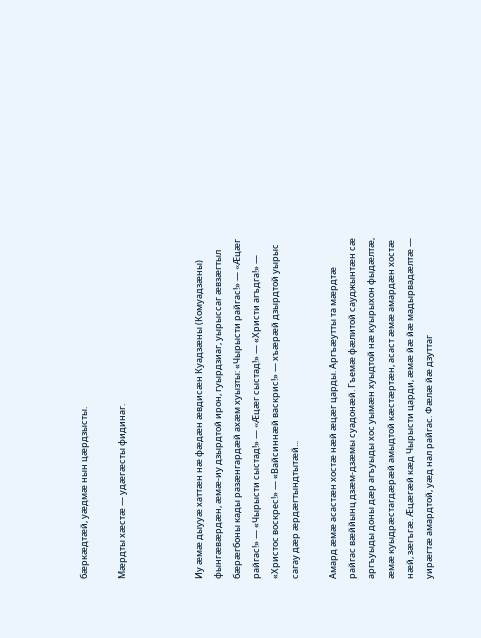бæркæдтæй, уæдмæ нын цæрдзысты.

Мæрдты хæстæ — удæгæсты фидинаг.



Иу æмæ дыууæ хаттæн нæ фæдæн æвдисæн Куадзæны (Комуадзæны) фынгæвæрдæн, æмæ-иу дзырдтой ирон, гуырдзиаг, уырыссаг æвзæгтыл бæрæгбоны кады разæнгардæй ахæм хуызты: «Чырысти райгас!» — «Æцæг райгас!» — «Чырысти сыстад!» — «Æцæг сыстад!» — «Христи агъдга!» — «Христос воскрес!» — «Вайсиннæй васкрис!» — хъæрæй дзырдтой уырыс сагау дæр æрдæгтындтытæй...

Амард æмæ асастæн хостæ нæй æцæг царды. Аргъæутты та мæрдтæ райгас вæййынц дзæм-дзæмы суадонæй. Гъемæ фæлитой сауджынтæн сæ аргъуыды доны дæр агъуыды хос уымæн хуыдтой нæ куырыхон фыдæлтæ, æмæ куыдрæстагдæрæй амыдтой кæстæртæн, асаст æмæ амардæн хостæ нæй, зæгъгæ. Æцæгæй кæд Чырысти царди, æмæ йæ йæ мадырвадæлтæ — уирæгтæ амардтой, уæд нал райгас. Фæлæ йæ дзуттаг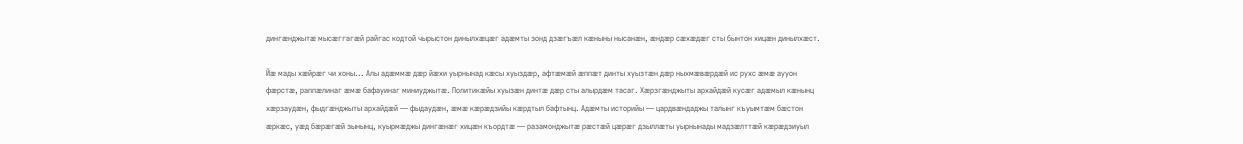дингæнджытæ мысæггагæй райгас кодтой чырыстон динылхæцæг адæмты зонд дзæгъæл кæныны нысанæн, æндæр сæхæдæг сты бынтон хицæн динылхæст.

Йæ мады хæйрæг чи хоны... Алы адæммæ дæр йæхи уырнынад кæсы хуыздæр, афтæмæй æппæт динты хуызтæн дæр ныхмæвæрдæй ис рухс æмæ аууон фæрстæ, раппæлинаг æмæ бафауинаг миниуджытæ. Политикæйы хуызæн динтæ дæр сты алырдæм тасаг. Хæрзгæнджыты архайдæй кусæг адæмыл кæнынц хæрзаудæн, фыдгæнджыты архайдæй — фыдаудæн, æмæ кæрæдзийы кæрдтыл бафтынц. Адæмты историйы — цардвæндаджы талынг къуымтæм бæстон æркæс, уæд бæрæгæй зынынц, куырмæджы дингæнæг хицæн къордтæ — разамонджытæ рæстæй цæрæг дзыллæты уырнынады мадзæлттæй кæрæдзиуыл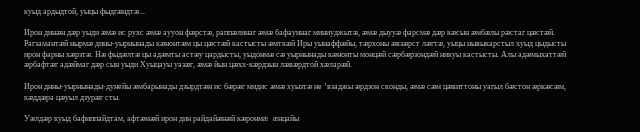куыд ардыдтой, уыцы фыдгæндтæ...

Ирон динæн дæр уыди æмæ ис рухс æмæ аууон фæрстæ, раппæлинаг æмæ бафауинаг миниуджытæ, æмæ дыууæ фарсмæ дæр кæсын æмбæлы рæстаг цæстæй. Рагзамантæй нырмæ дины-уырнынады кæнонтæм цы цæстæй кастысты æмткæй Иры уынаффæйы, тæрхоны æвзæрст лæгтæ, уыцы нывыкарстыл хуыд цыдысты ирон фарны хæрзтæ. Нæ фыдæлтæ цы адæмты астæу цардысты, уыдонмæ сæ уырнынады кæнонты монцæй сæрбæрзондæй никуы кастысты. Алы адæмыхаттæй æрбафтæг адæймаг дæр сын уыди Хуыцауы уазæг, æмæ йын цæхх-кæрдзын лæвæрдтой хæларæй.

Ирон днны-уырнынады-дунейы æмбарынады дзырдтæн ис бæрæг мидис æмæ хуызтæ не ’взаджы æрдзон сконды, æмæ сæм цæвиттоны уагыл бæстон æркæсæм, кæддæра цæуыл дзурæг сты.

Уæлдæр куыд бафиппайдтам, афтæмæй ирон дин райдайæнæй кæронмæ æнцайы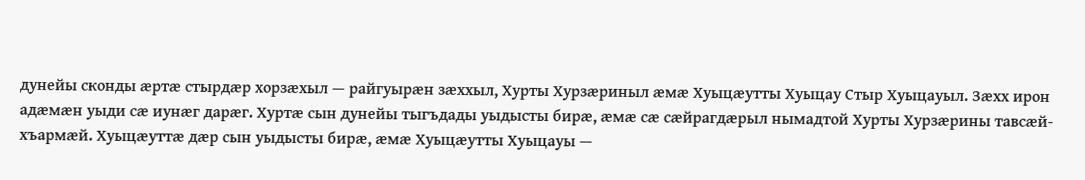дунейы сконды æртæ стырдæр хорзæхыл — райгуырæн зæххыл, Хурты Хурзæриныл æмæ Хуыцæутты Хуыцау Стыр Хуыцауыл. Зæхх ирон адæмæн уыди сæ иунæг дарæг. Хуртæ сын дунейы тыгъдады уыдысты бирæ, æмæ сæ сæйрагдæрыл нымадтой Хурты Хурзæрины тавсæй-хъармæй. Хуыцæуттæ дæр сын уыдысты бирæ, æмæ Хуыцæутты Хуыцауы —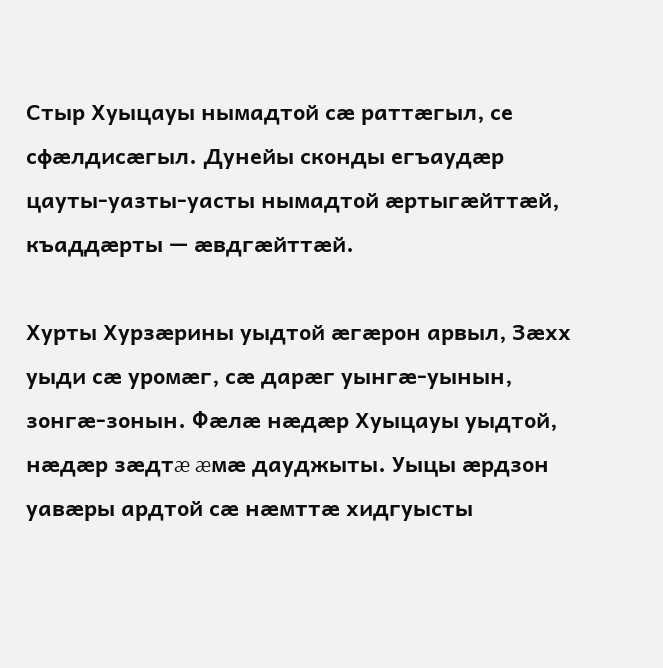Стыр Хуыцауы нымадтой сæ раттæгыл, се сфæлдисæгыл. Дунейы сконды егъаудæр цауты-уазты-уасты нымадтой æртыгæйттæй, къаддæрты — æвдгæйттæй.

Хурты Хурзæрины уыдтой æгæрон арвыл, Зæхх уыди сæ уромæг, сæ дарæг уынгæ-уынын, зонгæ-зонын. Фæлæ нæдæр Хуыцауы уыдтой, нæдæр зæдтæ æмæ дауджыты. Уыцы æрдзон уавæры ардтой сæ нæмттæ хидгуысты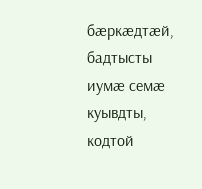бæркæдтæй, бадтысты иумæ семæ куывдты, кодтой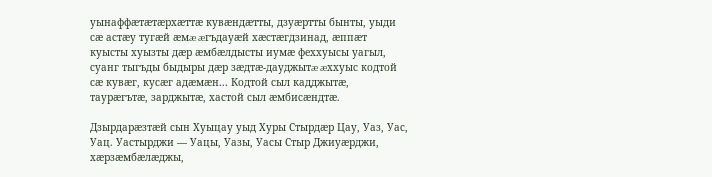уынаффæтæтæрхæттæ кувæндæтты, дзуæртты бынты, уыди сæ астæу тугæй æмæ æгъдауæй хæстæгдзинад, æппæт куысты хуызты дæр æмбæлдысты иумæ феххуысы уагыл, суанг тыгъды быдыры дæр зæдтæ-дауджытæ æххуыс кодтой сæ кувæг, кусæг адæмæн... Кодтой сыл кадджытæ, таурæгътæ, зарджытæ, хастой сыл æмбисæндтæ.

Дзырдарæзтæй сын Хуыцау уыд Хуры Стырдæр Цау, Уаз, Уас, Уац. Уастырджи — Уацы, Уазы, Уасы Стыр Джиуæрджи, хæрзæмбæлæджы,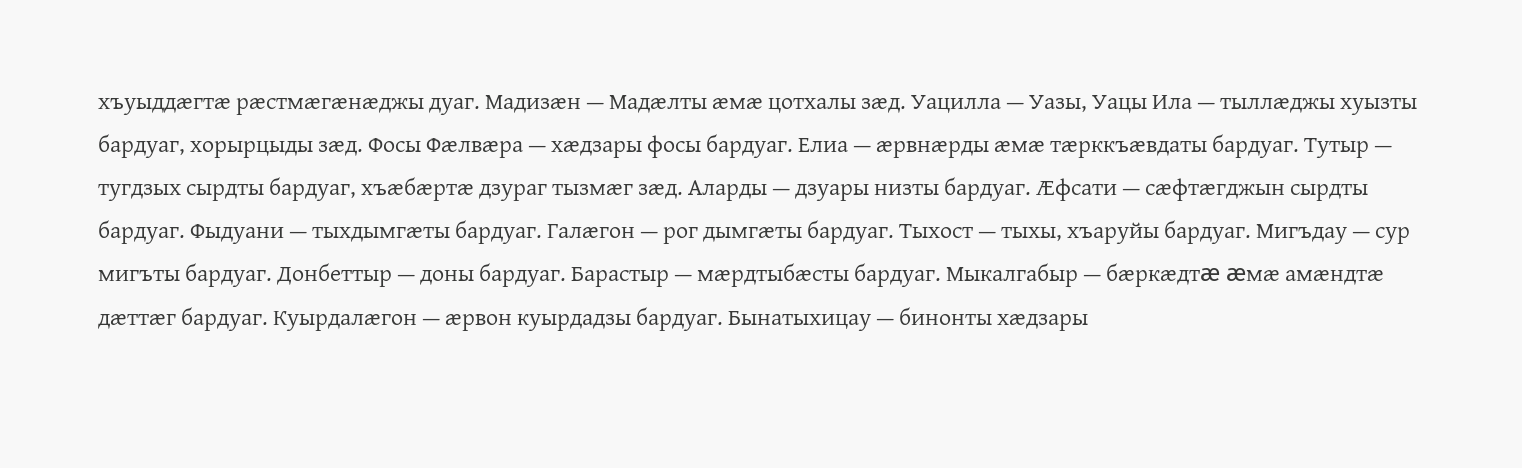хъуыддæгтæ рæстмæгæнæджы дуаг. Мадизæн — Мадæлты æмæ цотхалы зæд. Уацилла — Уазы, Уацы Ила — тыллæджы хуызты бардуаг, хорырцыды зæд. Фосы Фæлвæра — хæдзары фосы бардуаг. Елиа — æрвнæрды æмæ тæрккъæвдаты бардуаг. Тутыр — тугдзых сырдты бардуаг, хъæбæртæ дзураг тызмæг зæд. Аларды — дзуары низты бардуаг. Æфсати — сæфтæгджын сырдты бардуаг. Фыдуани — тыхдымгæты бардуаг. Галæгон — рог дымгæты бардуаг. Тыхост — тыхы, хъаруйы бардуаг. Мигъдау — сур мигъты бардуаг. Донбеттыр — доны бардуаг. Барастыр — мæрдтыбæсты бардуаг. Мыкалгабыр — бæркæдтæ æмæ амæндтæ дæттæг бардуаг. Куырдалæгон — æрвон куырдадзы бардуаг. Бынатыхицау — бинонты хæдзары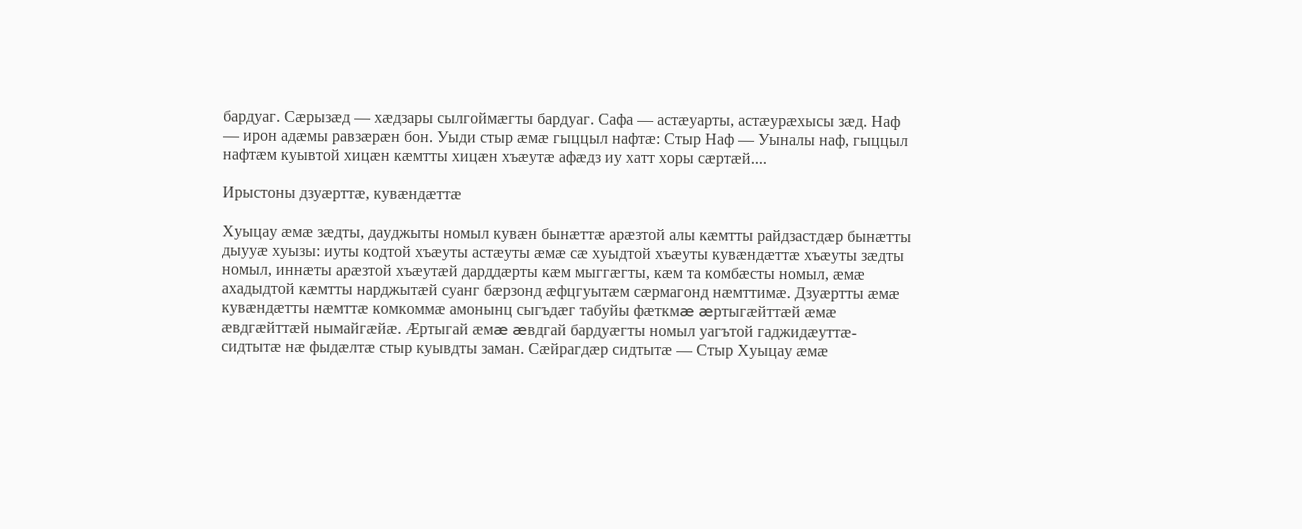бардуаг. Сæрызæд — хæдзары сылгоймæгты бардуаг. Сафа — астæуарты, астæурæхысы зæд. Наф — ирон адæмы равзæрæн бон. Уыди стыр æмæ гыццыл нафтæ: Стыр Наф — Уыналы наф, гыццыл нафтæм куывтой хицæн кæмтты хицæн хъæутæ афæдз иу хатт хоры сæртæй....

Ирыстоны дзуæрттæ, кувæндæттæ

Хуыцау æмæ зæдты, дауджыты номыл кувæн бынæттæ арæзтой алы кæмтты райдзастдæр бынæтты дыууæ хуызы: иуты кодтой хъæуты астæуты æмæ сæ хуыдтой хъæуты кувæндæттæ хъæуты зæдты номыл, иннæты арæзтой хъæутæй дарддæрты кæм мыггæгты, кæм та комбæсты номыл, æмæ ахадыдтой кæмтты нарджытæй суанг бæрзонд æфцгуытæм сæрмагонд нæмттимæ. Дзуæртты æмæ кувæндæтты нæмттæ комкоммæ амонынц сыгъдæг табуйы фæткмæ æртыгæйттæй æмæ æвдгæйттæй нымайгæйæ. Æртыгай æмæ æвдгай бардуæгты номыл уагътой гаджидæуттæ-сидтытæ нæ фыдæлтæ стыр куывдты заман. Сæйрагдæр сидтытæ — Стыр Хуыцау æмæ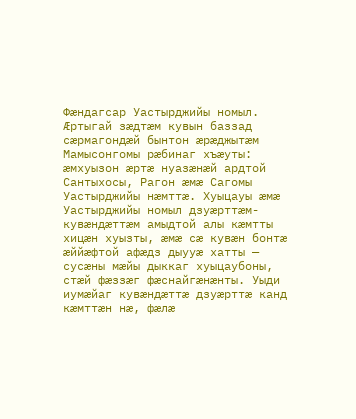Фæндагсар Уастырджийы номыл. Æртыгай зæдтæм кувын баззад сæрмагондæй бынтон æрæджытæм Мамысонгомы рæбинаг хъæуты: æмхуызон æртæ нуазæнæй ардтой Сантыхосы, Рагон æмæ Сагомы Уастырджийы нæмттæ. Хуыцауы æмæ Уастырджийы номыл дзуæрттæм-кувæндæттæм амыдтой алы кæмтты хицæн хуызты, æмæ сæ кувæн бонтæ æййæфтой афæдз дыууæ хатты — сусæны мæйы дыккаг хуыцаубоны, стæй фæззæг фæснайгæнæнты. Уыди иумæйаг кувæндæттæ дзуæрттæ канд кæмттæн нæ, фæлæ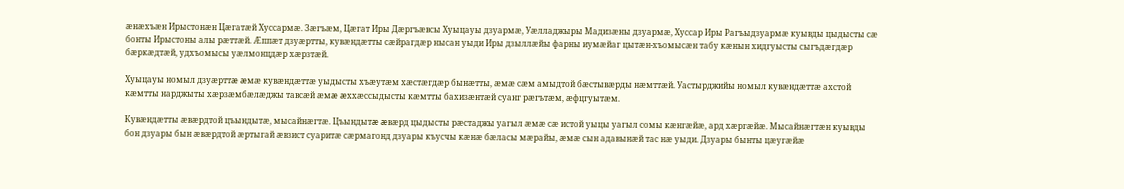æнæхъæн Ирыстонæн Цæгатæй Хуссармæ. Зæгъæм, Цæгат Иры Дæргъæвсы Хуыцауы дзуармæ, Уæлладжыры Мадизæны дзуармæ, Хуссар Иры Рагъыдзуармæ куывды цыдысты сæ бонты Ирыстоны алы рæттæй. Æппæт дзуæртты, кувæндæтты сæйрагдæр нысан уыди Иры дзыллæйы фарны иумæйаг цытæн-хъомысæн табу кæнын хидгуысты сыгъдæгдæр бæркæдтæй, удхъомысы уæлмонцдæр хæрзтæй.

Хуыцауы номыл дзуæрттæ æмæ кувæндæттæ уыдысты хъæутæм хæстæгдæр бынæтты, æмæ сæм амыдтой бæстывæрды нæмттæй. Уастырджийы номыл кувæндæттæ ахстой кæмтты нарджыты хæрзæмбæлæджы тавсæй æмæ æххæссыдысты кæмтты бахизæнтæй суанг рæгътæм, æфцгуытæм.

Кувæндæтты æвæрдтой цъындытæ, мысайнæгтæ. Цъындытæ æвæрд цыдысты рæстаджы уагыл æмæ сæ истой уыцы уагыл сомы кæнгæйæ, ард хæргæйæ. Мысайнæгтæн куывды бон дзуары бын æвæрдтой æртыгай æвзист суаритæ сæрмагонд дзуары къусчы кæнæ бæласы мæрайы, æмæ сын адавынæй тас нæ уыди. Дзуары бынты цæугæйæ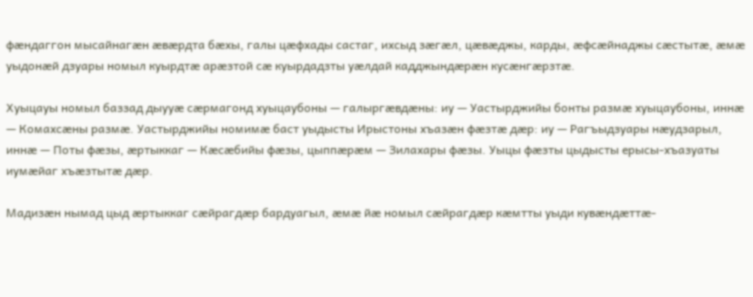фæндаггон мысайнагæн æвæрдта бæхы, галы цæфхады састаг, ихсыд зæгæл, цæвæджы, карды, æфсæйнаджы сæстытæ, æмæ уыдонæй дзуары номыл куырдтæ арæзтой сæ куырдадзты уæлдай кадджындæрæн кусæнгæрзтæ.

Хуыцауы номыл баззад дыууæ сæрмагонд хуыцаубоны — галыргæвдæны: иу — Уастырджийы бонты размæ хуыцаубоны, иннæ — Комахсæны размæ. Уастырджийы номимæ баст уыдысты Ирыстоны хъазæн фæзтæ дæр: иу — Рагъыдзуары нæудзарыл, иннæ — Поты фæзы, æртыккаг — Кæсæбийы фæзы, цыппæрæм — Зилахары фæзы. Уыцы фæзты цыдысты ерысы-хъазуаты иумæйаг хъæзтытæ дæр.

Мадизæн нымад цыд æртыккаг сæйрагдæр бардуагыл, æмæ йæ номыл сæйрагдæр кæмтты уыди кувæндæттæ-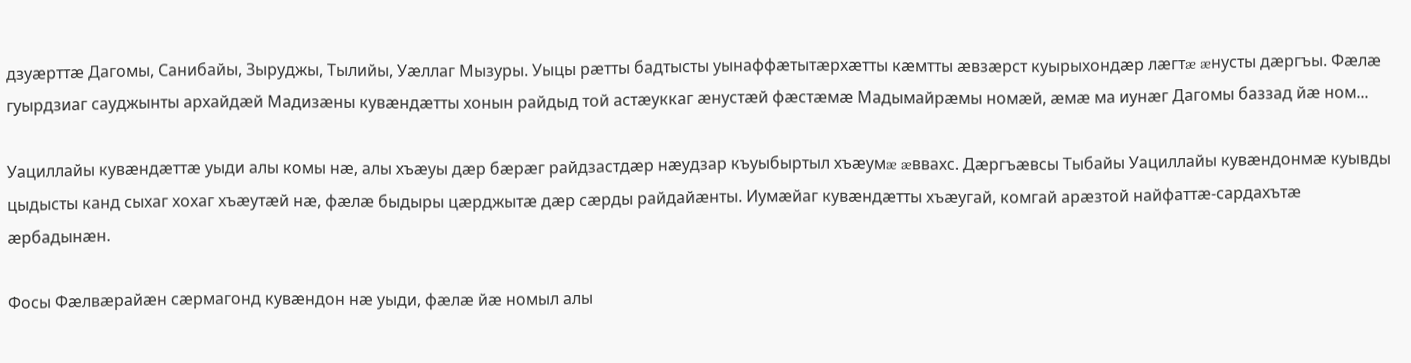дзуæрттæ Дагомы, Санибайы, Зыруджы, Тылийы, Уæллаг Мызуры. Уыцы рæтты бадтысты уынаффæтытæрхæтты кæмтты æвзæрст куырыхондæр лæгтæ æнусты дæргъы. Фæлæ гуырдзиаг сауджынты архайдæй Мадизæны кувæндæтты хонын райдыд той астæуккаг æнустæй фæстæмæ Мадымайрæмы номæй, æмæ ма иунæг Дагомы баззад йæ ном...

Уациллайы кувæндæттæ уыди алы комы нæ, алы хъæуы дæр бæрæг райдзастдæр нæудзар къуыбыртыл хъæумæ æввахс. Дæргъæвсы Тыбайы Уациллайы кувæндонмæ куывды цыдысты канд сыхаг хохаг хъæутæй нæ, фæлæ быдыры цæрджытæ дæр сæрды райдайæнты. Иумæйаг кувæндæтты хъæугай, комгай арæзтой найфаттæ-сардахътæ æрбадынæн.

Фосы Фæлвæрайæн сæрмагонд кувæндон нæ уыди, фæлæ йæ номыл алы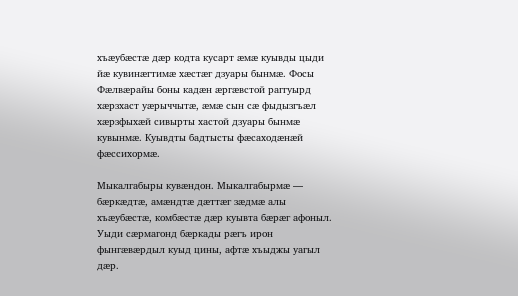хъæубæстæ дæр кодта кусарт æмæ куывды цыди йæ кувинæгтимæ хæстæг дзуары бынмæ. Фосы Фæлвæрайы боны кадæн æргæвстой раггуырд хæрзхаст уæрыччытæ, æмæ сын сæ фыдызгъæл хæрзфыхæй сивырты хастой дзуары бынмæ кувынмæ. Куывдты бадтысты фæсаходæнæй фæссихормæ.

Мыкалгабыры кувæндон. Мыкалгабырмæ — бæркæдтæ, амæндтæ дæттæг зæдмæ алы хъæубæстæ, комбæстæ дæр куывта бæрæг афоныл. Уыди сæрмагонд бæркады рæгъ ирон фынгæвæрдыл куыд цины, афтæ хъыджы уагыл дæр.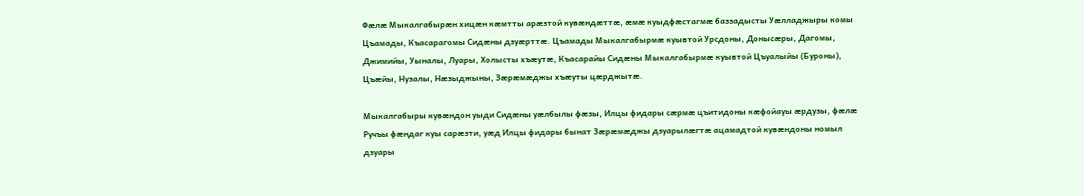Фæлæ Мыкалгабырæн хицæн кæмтты арæзтой кувæндæттæ, æмæ куыдфæстагмæ баззадысты Уæлладжыры комы Цъамады, Къасарагомы Сидæны дзуæрттæ. Цъамады Мыкалгабырмæ куывтой Урсдоны, Донысæры, Дагомы, Джимийы, Уыналы, Луары, Холысты хъæутæ, Къасарайы Сидæны Мыкалгабырмæ куывтой Цъуалыйы (Буроны), Цъæйы, Нузалы, Нæзыджыны, Зæрæмæджы хъæуты цæрджытæ.

Мыкалгабыры кувæндон уыди Сидæны уæлбылы фæзы, Илцы фидары сæрмæ цъитидоны кæфойауы æрдузы, фæлæ Ручъы фæндаг куы сарæзти, уæд Илцы фидары бынат Зæрæмæджы дзуарылæгтæ ацамадтой кувæндоны номыл дзуары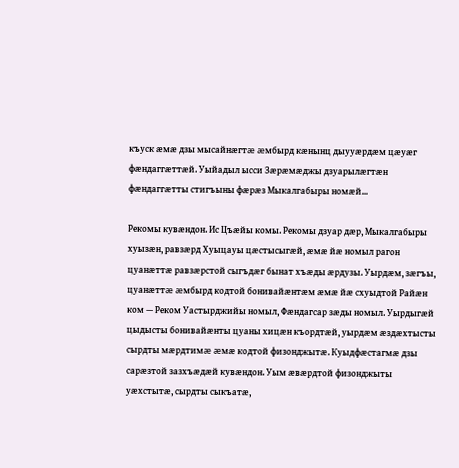къуск æмæ дзы мысайнæгтæ æмбырд кæнынц дыууæрдæм цæуæг фæндаггæттæй. Уыйадыл ысси Зæрæмæджы дзуарылæгтæн фæндаггæтты стигъыны фæрæз Мыкалгабыры номæй...

Рекомы кувæндон. Ис Цъæйы комы. Рекомы дзуар дæр, Мыкалгабыры хуызæн, равзæрд Хуыцауы цæстысыгæй, æмæ йæ номыл рагон цуанæттæ равзæрстой сыгъдæг бынат хъæды æрдузы. Уырдæм, зæгъы, цуанæттæ æмбырд кодтой бонивайæнтæм æмæ йæ схуыдтой Райæн ком — Реком Уастырджийы номыл, Фæндагсар зæды номыл. Уырдыгæй цыдысты бонивайæнты цуаны хицæн къордтæй, уырдæм æздæхтысты сырдты мæрдтимæ æмæ кодтой физонджытæ. Куыдфæстагмæ дзы сарæзтой зазхъæдæй кувæндон. Уым æвæрдтой физонджыты уæхстытæ, сырдты сыкъатæ,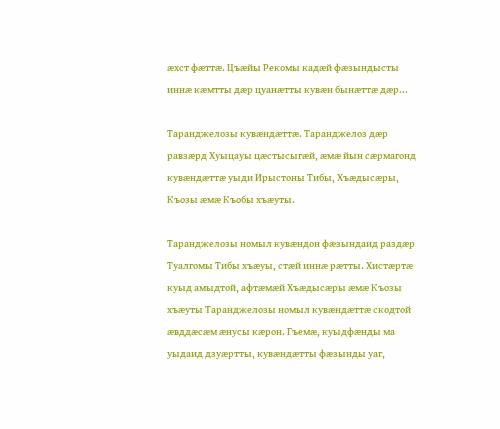æхст фæттæ. Цъæйы Рекомы кадæй фæзындысты иннæ кæмтты дæр цуанæтты кувæн бынæттæ дæр...

Таранджелозы кувæндæттæ. Таранджелоз дæр равзæрд Хуыцауы цæстысыгæй, æмæ йын сæрмагонд кувæндæттæ уыди Ирыстоны Тибы, Хъæдысæры, Къозы æмæ Къобы хъæуты.

Таранджелозы номыл кувæндон фæзындаид раздæр Туалгомы Тибы хъæуы, стæй иннæ рæтты. Хистæртæ куыд амыдтой, афтæмæй Хъæдысæры æмæ Къозы хъæуты Таранджелозы номыл кувæндæттæ скодтой æвддæсæм æнусы кæрон. Гъемæ, куыдфæнды ма уыдаид дзуæртты, кувæндæтты фæзынды уаг,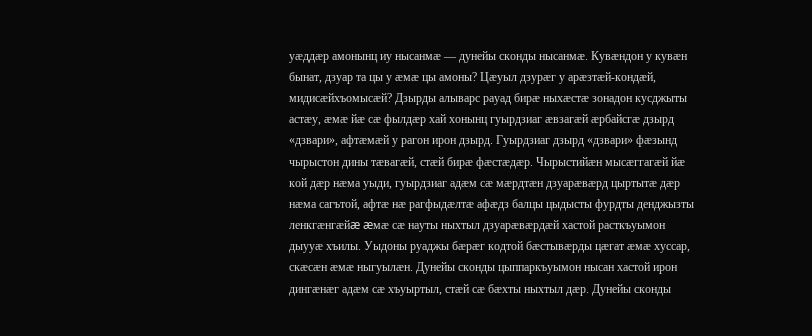уæддæр амонынц иу нысанмæ — дунейы сконды нысанмæ. Кувæндон у кувæн бынат, дзуар та цы у æмæ цы амоны? Цæуыл дзурæг у арæзтæй-кондæй, мидисæйхъомысæй? Дзырды алыварс рауад бирæ ныхæстæ зонадон кусджыты астæу, æмæ йæ сæ фылдæр хай хонынц гуырдзиаг æвзагæй æрбайсгæ дзырд «дзвари», афтæмæй у рагон ирон дзырд. Гуырдзиаг дзырд «дзвари» фæзынд чырыстон дины тæвагæй, стæй бирæ фæстæдæр. Чырыстийæн мысæггагæй йæ кой дæр нæма уыди, гуырдзиаг адæм сæ мæрдтæн дзуарæвæрд цыртытæ дæр нæма сагътой, афтæ нæ рагфыдæлтæ афæдз балцы цыдысты фурдты денджызты ленкгæнгæйæ æмæ сæ науты ныхтыл дзуарæвæрдæй хастой расткъуымон дыууæ хъилы. Уыдоны руаджы бæрæг кодтой бæстывæрды цæгат æмæ хуссар, скæсæн æмæ ныгуылæн. Дунейы сконды цыппаркъуымон нысан хастой ирон дингæнæг адæм сæ хъуыртыл, стæй сæ бæхты ныхтыл дæр. Дунейы сконды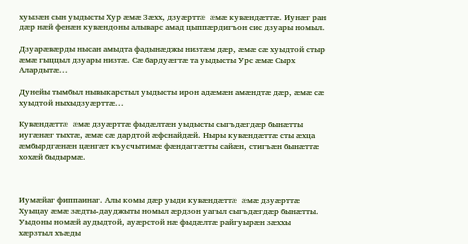хуызæн сын уыдысты Хур æмæ Зæхх, дзуæрттæ æмæ кувæндæттæ. Иунæг ран дæр нæй фенæн кувæндоны алыварс амад цыппæрдигъон сис дзуары номыл.

Дзуарæвæрды нысан амыдта фадынæджы низтæм дæр, æмæ сæ хуыдтой стыр æмæ гыццыл дзуары низтæ. Сæ бардуæгтæ та уыдысты Урс æмæ Сырх Алардытæ...

Дунейы тымбыл нывыкарстыл уыдысты ирон адæмæн амæндтæ дæр, æмæ сæ хуыдтой ныхыдзуæрттæ...

Кувæндæттæ æмæ дзуæрттæ фыдæлтæн уыдысты сыгъдæгдæр бынæтты иугæнæг тыхтæ, æмæ сæ дардтой æфснайдæй. Ныры кувæндæттæ сты æхца æмбырдгæнæн цæнгæт къусчытимæ фæндаггæтты сайæн, стигъæн бынæттæ хохæй быдырмæ.



Иумæйаг фиппаинаг. Алы комы дæр уыди кувæндæттæ æмæ дзуæрттæ Хуыцау æмæ зæдты-дауджыты номыл æрдзон уагыл сыгъдæгдæр бынæтты. Уыдоны номæй аудыдтой, ауæрстой нæ фыдæлтæ райгуырæн зæххы хæрзтыл хъæды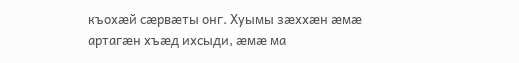къохæй сæрвæты онг. Хуымы зæххæн æмæ артагæн хъæд ихсыди, æмæ ма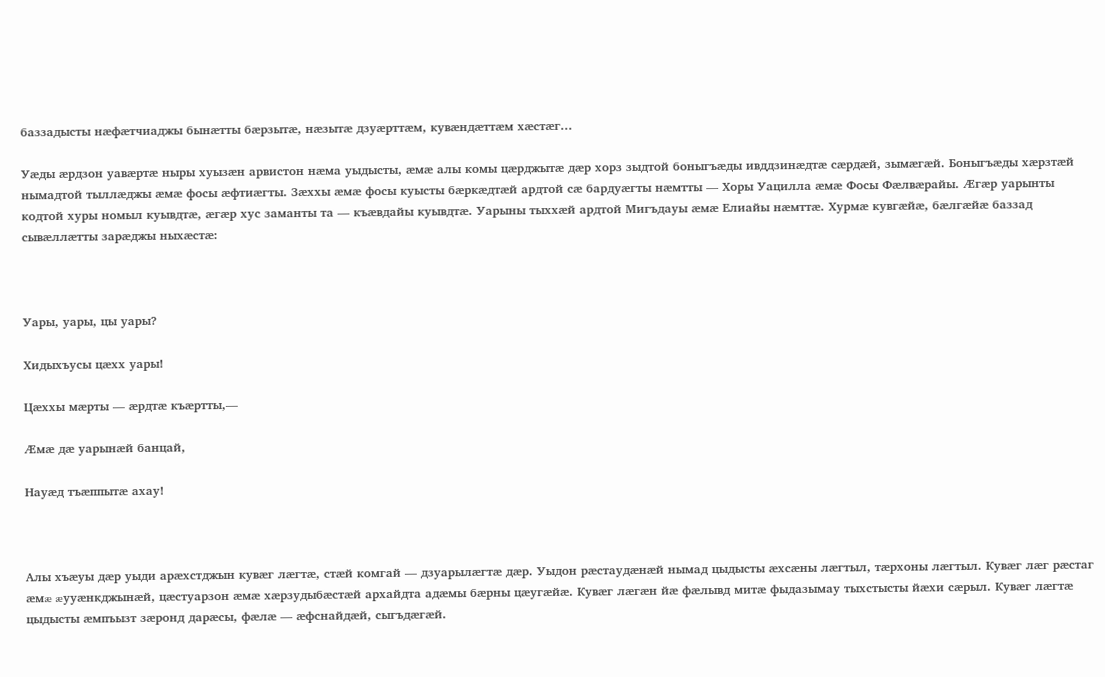баззадысты нæфæтчиаджы бынæтты бæрзытæ, нæзытæ дзуæрттæм, кувæндæттæм хæстæг...

Уæды æрдзон уавæртæ ныры хуызæн арвистон нæма уыдысты, æмæ алы комы цæрджытæ дæр хорз зыдтой боныгъæды ивддзинæдтæ сæрдæй, зымæгæй. Боныгъæды хæрзтæй нымадтой тыллæджы æмæ фосы æфтиæгты. Зæххы æмæ фосы куысты бæркæдтæй ардтой сæ бардуæгты нæмтты — Хоры Уацилла æмæ Фосы Фæлвæрайы. Æгæр уарынты кодтой хуры номыл куывдтæ, æгæр хус заманты та — къæвдайы куывдтæ. Уарыны тыххæй ардтой Мигъдауы æмæ Елиайы нæмттæ. Хурмæ кувгæйæ, бæлгæйæ баззад сывæллæтты зарæджы ныхæстæ:



Уары, уары, цы уары?

Хидыхъусы цæхх уары!

Цæххы мæрты — æрдтæ къæртты,—

Æмæ дæ уарынæй банцай,

Науæд тъæппытæ ахау!



Алы хъæуы дæр уыди арæхстджын кувæг лæгтæ, стæй комгай — дзуарылæгтæ дæр. Уыдон рæстаудæнæй нымад цыдысты æхсæны лæгтыл, тæрхоны лæгтыл. Кувæг лæг рæстаг æмæ æууæнкджынæй, цæстуарзон æмæ хæрзудыбæстæй архайдта адæмы бæрны цæугæйæ. Кувæг лæгæн йæ фæлывд митæ фыдазымау тыхстысты йæхи сæрыл. Кувæг лæгтæ цыдысты æмпъызт зæронд дарæсы, фæлæ — æфснайдæй, сыгъдæгæй.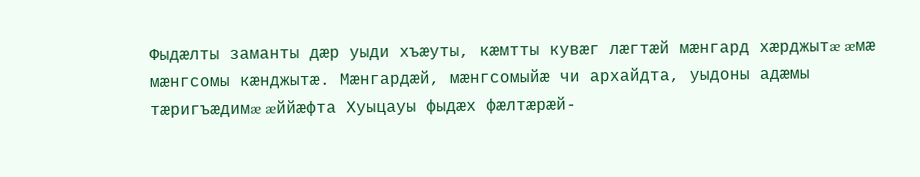Фыдæлты заманты дæр уыди хъæуты, кæмтты кувæг лæгтæй мæнгард хæрджытæ æмæ мæнгсомы кæнджытæ. Мæнгардæй, мæнгсомыйæ чи архайдта, уыдоны адæмы тæригъæдимæ æййæфта Хуыцауы фыдæх фæлтæрæй-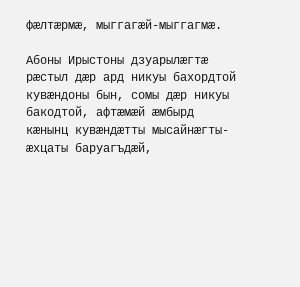фæлтæрмæ, мыггагæй-мыггагмæ.

Абоны Ирыстоны дзуарылæгтæ рæстыл дæр ард никуы бахордтой кувæндоны бын, сомы дæр никуы бакодтой, афтæмæй æмбырд кæнынц кувæндæтты мысайнæгты-æхцаты баруагъдæй,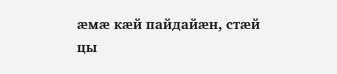æмæ кæй пайдайæн, стæй цы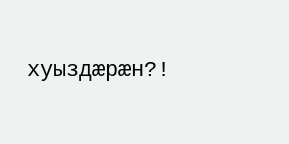хуыздæрæн?!